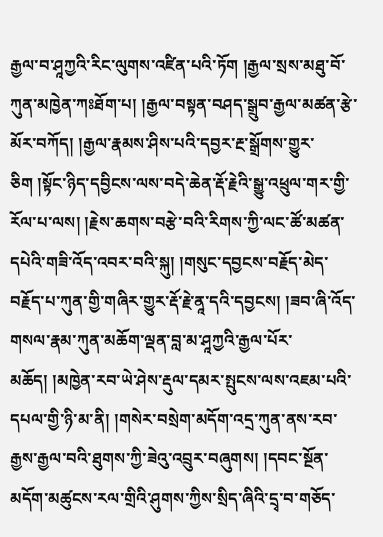རྒྱལ་བ་ཤཱཀྱའི་རིང་ལུགས་འཛིན་པའི་ཏོག །རྒྱལ་སྲས་མཐུ་བོ་ཀུན་མཁྱེན་ཀཿཐོག་པ། །རྒྱལ་བསྟན་བཤད་སྒྲུབ་རྒྱལ་མཚན་རྩེ་མོར་བཀོད། །རྒྱལ་རྣམས་ཤིས་པའི་དབྱར་རྔ་སྒྲོགས་གྱུར་ཅིག །སྟོང་ཉིད་དབྱིངས་ལས་བདེ་ཆེན་རྡོ་རྗེའི་སྒྱུ་འཕྲུལ་གར་གྱི་རོལ་པ་ལས། །རྗེས་ཆགས་བརྩེ་བའི་རིགས་ཀྱི་ལང་ཚོ་མཚན་དཔེའི་གཟི་འོད་འབར་བའི་སྐུ། །གསུང་དབྱངས་བརྗོད་མེད་བརྗོད་པ་ཀུན་གྱི་གཞིར་གྱུར་རྡོ་རྗེ་ནཱ་དའི་དབྱངས། །ཟབ་ཞི་འོད་གསལ་རྣམ་ཀུན་མཆོག་ལྡན་བླ་མ་ཤཱཀྱའི་རྒྱལ་པོར་མཆོད། །མཁྱེན་རབ་ཡེ་ཤེས་རྡུལ་དམར་སྤུངས་ལས་འཇམ་པའི་དཔལ་གྱི་ཉི་མ་ནི། །གསེར་བསྲེག་མདོག་འདྲ་ཀུན་ནས་རབ་རྒྱས་རྒྱལ་བའི་ཐུགས་ཀྱི་ཟེའུ་འབྲུར་བཞུགས། །དབང་སྔོན་མདོག་མཚུངས་རལ་གྲིའི་ཤུགས་ཀྱིས་སྲིད་ཞིའི་དྲྭ་བ་གཅོད་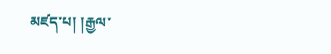མཛད་པ། །རྒྱལ་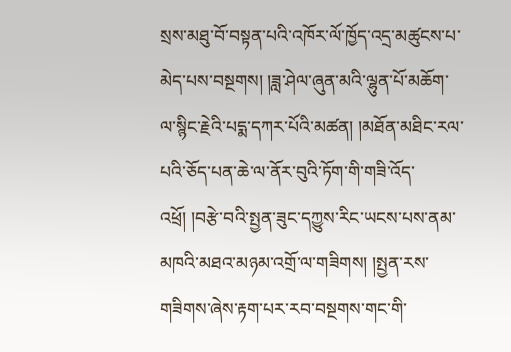སྲས་མཐུ་བོ་བསྟན་པའི་འཁོར་ལོ་ཁྱོད་འདྲ་མཚུངས་པ་མེད་པས་བསྔགས། །ཟླ་ཤེལ་ཞུན་མའི་ལྷུན་པོ་མཆོག་ལ་སྙིང་རྗེའི་པདྨ་དཀར་པོའི་མཚན། །མཐོན་མཐིང་རལ་པའི་ཅོད་པན་ཆེ་ལ་ནོར་བུའི་ཏོག་གི་གཟི་འོད་འཕྲོ། །བརྩེ་བའི་སྤྱན་ཟུང་དཀྱུས་རིང་ཡངས་པས་ནམ་མཁའི་མཐའ་མཉམ་འགྲོ་ལ་གཟིགས། །སྤྱན་རས་གཟིགས་ཞེས་རྟག་པར་རབ་བསྔགས་གང་གི་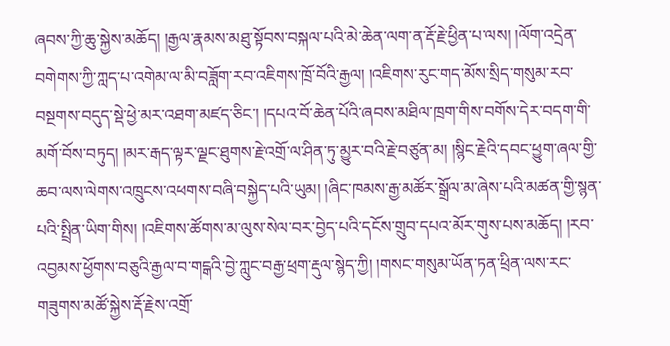ཞབས་ཀྱི་ཆུ་སྐྱེས་མཆོད། །རྒྱལ་རྣམས་མཐུ་སྟོབས་བསྐལ་པའི་མེ་ཆེན་ལག་ན་རྡོ་རྗེ་ཕྱིན་པ་ལས། །ལོག་འདྲེན་བགེགས་ཀྱི་ཀླད་པ་འགེམ་ལ་མི་བཟློག་རབ་འཇིགས་ཁྲོ་བོའི་རྒྱལ། །འཇིགས་རུང་གད་མོས་སྲིད་གསུམ་རབ་བསྔགས་བདུད་སྡེ་ཕྱེ་མར་འཐག་མཛད་ཅིང་། །དཔའ་བོ་ཆེན་པོའི་ཞབས་མཐིལ་ཁྲག་གིས་བགོས་དེར་བདག་གི་མགོ་བོས་བཏུད། །མར་རྒད་ལྟར་ལྗང་ཐུགས་རྗེ་འགྲོ་ལ་ཤིན་ཏུ་མྱུར་བའི་རྗེ་བཙུན་མ། །སྙིང་རྗེའི་དབང་ཕྱུག་ཞལ་གྱི་ཆབ་ལས་ལེགས་འཁྲུངས་འཕགས་བཞི་བསྐྱེད་པའི་ཡུམ། །ཞིང་ཁམས་རྒྱ་མཚོར་སྒྲོལ་མ་ཞེས་པའི་མཚན་གྱི་སྙན་པའི་སྤྲིན་ཡིག་གིས། །འཇིགས་ཚོགས་མ་ལུས་སེལ་བར་བྱེད་པའི་དངོས་གྲུབ་དཔའ་མོར་གུས་པས་མཆོད། །རབ་འབྱམས་ཕྱོགས་བཅུའི་རྒྱལ་བ་གངྒའི་བྱེ་ཀླུང་བརྒྱ་ཕྲག་རྡུལ་སྙེད་ཀྱི། །གསང་གསུམ་ཡོན་ཏན་ཕྲིན་ལས་རང་གཟུགས་མཚོ་སྐྱེས་རྡོ་རྗེས་འགྲོ་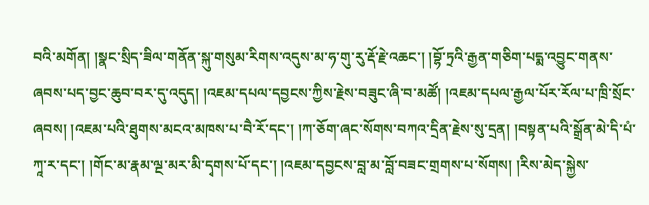བའི་མགོན། །སྣང་སྲིད་ཟིལ་གནོན་སྐུ་གསུམ་རིགས་འདུས་མ་ཧ་གུ་རུ་རྡོ་རྗེ་འཆང་། །བྷོ་ཏྲའི་རྒྱན་གཅིག་པདྨ་འབྱུང་གནས་ཞབས་པད་བྱང་ཆུབ་བར་དུ་འདུད། །འཇམ་དཔལ་དབྱངས་ཀྱིས་རྗེས་བཟུང་ཞི་བ་མཚོ། །འཇམ་དཔལ་རྒྱལ་པོར་རོལ་པ་ཁྲི་སྲོང་ཞབས། །འཇམ་པའི་ཐུགས་མངའ་མཁས་པ་བཻ་རོ་དང་། །ཀ་ཅོག་ཞང་སོགས་བཀའ་དྲིན་རྗེས་སུ་དྲན། །བསྟན་པའི་སྒྲོན་མེ་དི་པཾ་ཀཱ་ར་དང་། །གོང་མ་རྣམ་ལྔ་མར་མི་དྭགས་པོ་དང་། །འཇམ་དབྱངས་བླ་མ་བློ་བཟང་གྲགས་པ་སོགས། །རིས་མེད་སྐྱེས་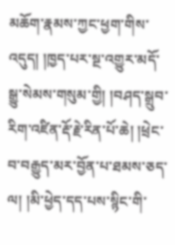མཆོག་རྣམས་ཀྱང་ཕྱག་གིས་འདུད། །ཁྱད་པར་སྔ་འགྱུར་མདོ་སྒྱུ་སེམས་གསུམ་གྱི། །བཤད་སྒྲུབ་རིག་འཛིན་རྡོ་རྗེ་རིན་པོ་ཆེ། །ཕྲེང་བ་བརྒྱུད་མར་བྱོན་པ་ཐམས་ཅད་ལ། །མི་ཕྱེད་དད་པས་སྙིང་གི་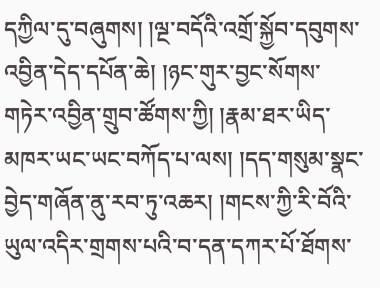དཀྱིལ་དུ་བཞུགས། །ལྔ་བདོའི་འགྲོ་སྐྱོབ་དབུགས་འབྱིན་དེད་དཔོན་ཆེ། །ཉང་གུར་བྱང་སོགས་གཏེར་འབྱིན་གྲུབ་ཚོགས་ཀྱི། །རྣམ་ཐར་ཡིད་མཁར་ཡང་ཡང་བཀོད་པ་ལས། །དད་གསུམ་སྣང་བྱེད་གཞོན་ནུ་རབ་ཏུ་འཆར། །གངས་ཀྱི་རི་བོའི་ཡུལ་འདིར་གྲགས་པའི་བ་དན་དཀར་པོ་ཐོགས་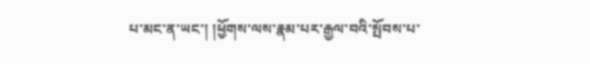པ་མང་ན་ཡང་། །ཕྱོགས་ལས་རྣམ་པར་རྒྱལ་བའི་སྤོབས་པ་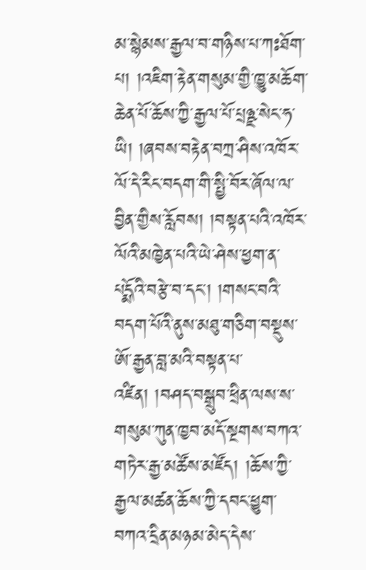མ་སྙེམས་རྒྱལ་བ་གཉིས་པ་ཀཿཐོག་པ། །འཇིག་རྟེན་གསུམ་གྱི་ཁྱུ་མཆོག་ཆེན་པོ་ཆོས་ཀྱི་རྒྱལ་པོ་པྲཉྫ་སེང་ཧ་ཡི། །ཞབས་བརྟེན་བཀྲ་ཤིས་འཁོར་ལོ་དེ་རིང་བདག་གི་སྤྱི་བོར་ཞོལ་ལ་བྱིན་གྱིས་རློབས། །བསྟན་པའི་འཁོར་ལོའི་མཁྱེན་པའི་ཡེ་ཤེས་ཕྱག་ན་པདྨོའི་བརྩེ་བ་དང་། །གསང་བའི་བདག་པོའི་ནུས་མཐུ་གཅིག་བསྡུས་ཨོ་རྒྱན་བླ་མའི་བསྟན་པ་འཛིན། །བཤད་བསྒྲུབ་ཕྲིན་ལས་ས་གསུམ་ཀུན་ཁྱབ་མདོ་སྔགས་བཀའ་གཏེར་རྒྱ་མཚོས་མཛོད། །ཆོས་ཀྱི་རྒྱལ་མཚན་ཆོས་ཀྱི་དབང་ཕྱུག་བཀའ་དྲིན་མཉམ་མེད་དེས་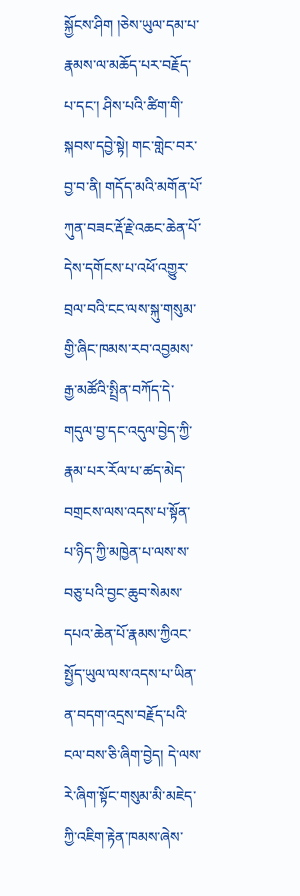སྐྱོངས་ཤིག །ཅེས་ཡུལ་དམ་པ་རྣམས་ལ་མཆོད་པར་བརྗོད་པ་དང་། ཤིས་པའི་ཚིག་གི་སྐབས་དབྱེ་སྟེ། གང་གླེང་བར་བྱ་བ་ནི། གདོད་མའི་མགོན་པོ་ཀུན་བཟང་རྡོ་རྗེ་འཆང་ཆེན་པོ་དེས་དགོངས་པ་འཕོ་འགྱུར་བྲལ་བའི་ངང་ལས་སྐུ་གསུམ་གྱི་ཞིང་ཁམས་རབ་འབྱམས་རྒྱ་མཚོའི་སྤྲིན་བཀོད་དེ་གདུལ་བྱ་དང་འདུལ་བྱེད་ཀྱི་རྣམ་པར་རོལ་པ་ཚད་མེད་བགྲངས་ལས་འདས་པ་སྟོན་པ་ཉིད་ཀྱི་མཁྱེན་པ་ལས་ས་བཅུ་པའི་བྱང་ཆུབ་སེམས་དཔའ་ཆེན་པོ་རྣམས་ཀྱིའང་སྤྱོད་ཡུལ་ལས་འདས་པ་ཡིན་ན་བདག་འདྲས་བརྗོད་པའི་ངལ་བས་ཅི་ཞིག་བྱེད། དེ་ལས་རེ་ཞིག་སྟོང་གསུམ་མི་མཇེད་ཀྱི་འཇིག་རྟེན་ཁམས་ཞེས་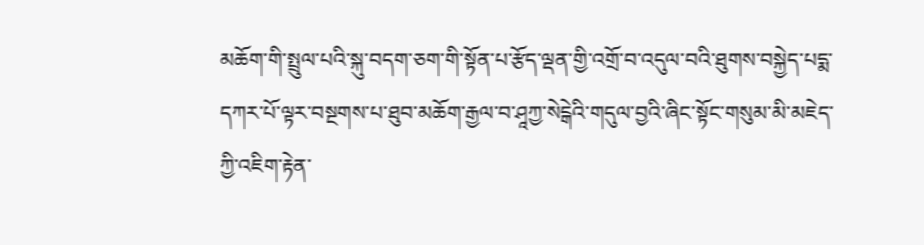མཆོག་གི་སྤྲུལ་པའི་སྐུ་བདག་ཅག་གི་སྟོན་པ་རྩོད་ལྡན་གྱི་འགྲོ་བ་འདུལ་བའི་ཐུགས་བསྐྱེད་པདྨ་དཀར་པོ་ལྟར་བསྔགས་པ་ཐུབ་མཆོག་རྒྱལ་བ་ཤཱཀྱ་སེངྒེའི་གདུལ་བྱའི་ཞིང་སྟོང་གསུམ་མི་མཇེད་ཀྱི་འཇིག་རྟེན་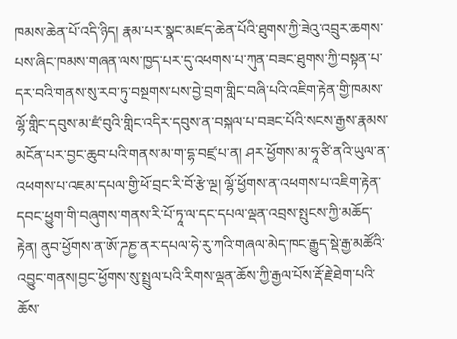ཁམས་ཆེན་པོ་འདི་ཉིད། རྣམ་པར་སྣང་མཛད་ཆེན་པོའི་ཐུགས་ཀྱི་ཟེའུ་འབྲུར་ཆགས་པས་ཞིང་ཁམས་གཞན་ལས་ཁྱད་པར་དུ་འཕགས་པ་ཀུན་བཟང་ཐུགས་ཀྱི་བསྟན་པ་དར་བའི་གནས་སུ་རབ་ཏུ་བསྔགས་པས་བྱེ་བྲག་གླིང་བཞི་པའི་འཇིག་རྟེན་གྱི་ཁམས་ལྷོ་གླིང་དབུས་མ་ཛཾ་བུའི་གླིང་འདིར་དབུས་ན་བསྐལ་པ་བཟང་པོའི་སངས་རྒྱས་རྣམས་མངོན་པར་བྱང་ཆུབ་པའི་གནས་མ་ག་དྷ་བཛྲ་པ་ན། ཤར་ཕྱོགས་མ་ཧཱ་ཙི་ནའི་ཡུལ་ན་འཕགས་པ་འཇམ་དཔལ་གྱི་ཕོ་བྲང་རི་བོ་རྩེ་ལྔ། ལྷོ་ཕྱོགས་ན་འཕགས་པ་འཇིག་རྟེན་དབང་ཕྱུག་གི་བཞུགས་གནས་རི་པོ་ཏཱ་ལ་དང་དཔལ་ལྡན་འབྲས་སྤུངས་ཀྱི་མཆོད་རྟེན། ནུབ་ཕྱོགས་ན་ཨོ་ཌཎྱ་ནར་དཔལ་ཧེ་རུ་ཀའི་གཞལ་མེད་ཁང་རྒྱུད་སྡེ་རྒྱ་མཚོའི་འབྱུང་གནས།བྱང་ཕྱོགས་སུ་སྤྲུལ་པའི་རིགས་ལྡན་ཆོས་ཀྱི་རྒྱལ་པོས་རྡོ་རྗེ་ཐེག་པའི་ཆོས་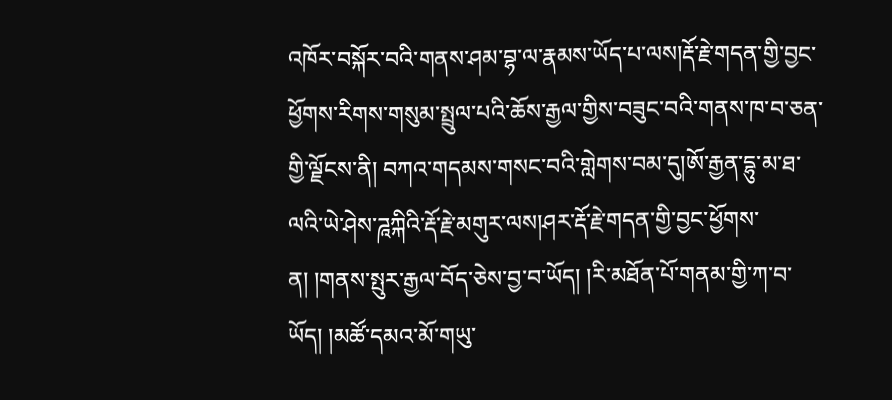འཁོར་བསྐོར་བའི་གནས་ཤམ་བྷ་ལ་རྣམས་ཡོད་པ་ལས།རྡོ་རྗེ་གདན་གྱི་བྱང་ཕྱོགས་རིགས་གསུམ་སྤྲུལ་པའི་ཆོས་རྒྱལ་གྱིས་བཟུང་བའི་གནས་ཁ་བ་ཅན་གྱི་ལྗོངས་ནི། བཀའ་གདམས་གསང་བའི་གླེགས་བམ་དུ།ཨོ་རྒྱན་དྷུ་མ་ཐ་ལའི་ཡེ་ཤེས་ཌཱཀྐིའི་རྡོ་རྗེ་མགུར་ལས།ཤར་རྡོ་རྗེ་གདན་གྱི་བྱང་ཕྱོགས་ན། །གནས་སྤུར་རྒྱལ་བོད་ཅེས་བྱ་བ་ཡོད། །རི་མཐོན་པོ་གནམ་གྱི་ཀ་བ་ཡོད། །མཚོ་དམའ་མོ་གཡུ་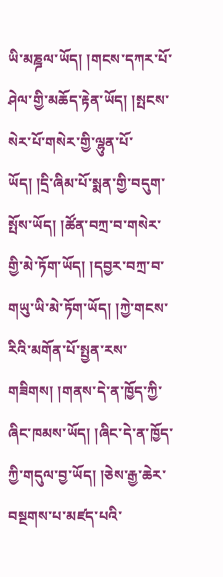ཡི་མཎྜལ་ཡོད། །གངས་དཀར་པོ་ཤེལ་གྱི་མཆོད་རྟེན་ཡོད། །སྤངས་སེར་པོ་གསེར་གྱི་ལྷུན་པོ་ཡོད། །དྲི་ཞིམ་པོ་སྨན་གྱི་བདུག་སྤོས་ཡོད། །ཚོན་བཀྲ་བ་གསེར་གྱི་མེ་ཏོག་ཡོད། །དབྱར་བཀྲ་བ་གཡུ་ཡི་མེ་ཏོག་ཡོད། །ཀྱེ་གངས་རིའི་མགོན་པོ་སྤྱན་རས་གཟིགས། །གནས་དེ་ན་ཁྱོད་ཀྱི་ཞིང་ཁམས་ཡོད། །ཞིང་དེ་ན་ཁྱོད་ཀྱི་གདུལ་བྱ་ཡོད། །ཅེས་རྒྱ་ཆེར་བསྔགས་པ་མཛད་པའི་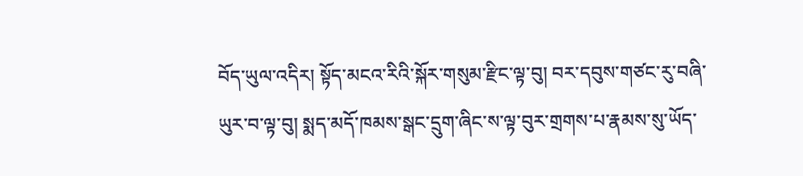བོད་ཡུལ་འདིར། སྟོད་མངའ་རིའི་སྐོར་གསུམ་རྫིང་ལྟ་བུ། བར་དབུས་གཙང་རུ་བཞི་ཡུར་བ་ལྟ་བུ། སྨད་མདོ་ཁམས་སྒང་དྲུག་ཞིང་ས་ལྟ་བུར་གྲགས་པ་རྣམས་སུ་ཡོད་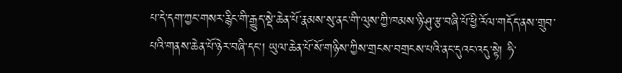པ་དེ་དག་ཀྱང་གསར་རྙིང་གི་རྒྱུད་སྡེ་ཆེན་པོ་རྣམས་སུ་ནང་གི་ལུས་ཀྱི་ཁམས་ཉི་ཤུ་རྩ་བཞི་པོ་ཕྱི་རོལ་གདོད་ནས་གྲུབ་པའི་གནས་ཆེན་པོ་ཉེར་བཞི་དང་། ཡུལ་ཆེན་པོ་སོ་གཉིས་ཀྱིས་གྲངས་བགྲངས་པའི་ནང་དུའང་འདུ་སྟེ། ཧི་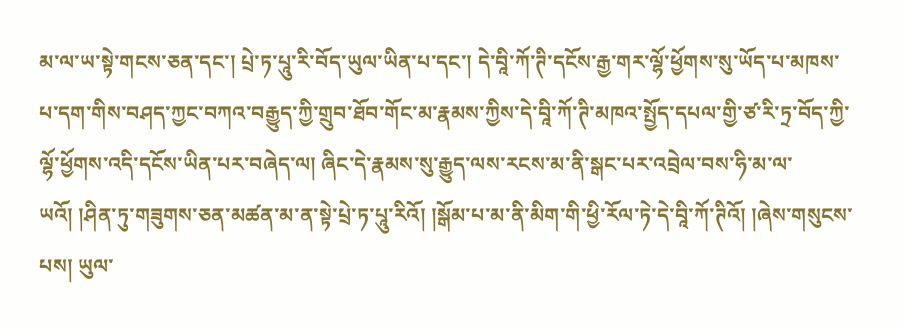མ་ལ་ཡ་སྟེ་གངས་ཅན་དང་། པྲེ་ཏ་པཱུ་རི་བོད་ཡུལ་ཡིན་པ་དང་། དེ་བཱི་ཀོ་ཊི་དངོས་རྒྱ་གར་ལྷོ་ཕྱོགས་སུ་ཡོད་པ་མཁས་པ་དག་གིས་བཤད་ཀྱང་བཀའ་བརྒྱུད་ཀྱི་གྲུབ་ཐོབ་གོང་མ་རྣམས་ཀྱིས་དེ་བཱི་ཀོ་ཊི་མཁའ་སྤྱོད་དཔལ་གྱི་ཙ་རི་ཏྲ་བོད་ཀྱི་ལྷོ་ཕྱོགས་འདི་དངོས་ཡིན་པར་བཞེད་ལ། ཞིང་དེ་རྣམས་སུ་རྒྱུད་ལས་རངས་མ་ནི་སྒང་པར་འབྲེལ་བས་ཧི་མ་ལ་ཡའོ། །ཤིན་ཏུ་གཟུགས་ཅན་མཚན་མ་ན་སྟེ་པྲེ་ཏ་པཱུ་རིའོ། །སྒོམ་པ་མ་ནི་མིག་གི་ཕྱི་རོལ་ཏེ་དེ་བཱི་ཀོ་ཊིའོ། །ཞེས་གསུངས་པས། ཡུལ་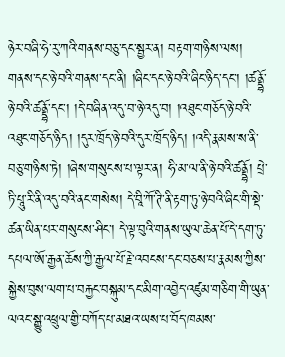ཉེར་བཞི་ཧེ་རུ་ཀའི་གནས་བཅུ་དང་སྦྱར་ན། བརྟག་གཉིས་ལས། གནས་དང་ཉེ་བའི་གནས་དང་ནི། །ཞིང་དང་ཉེ་བའི་ཞིང་ཉིད་དང་། །ཚནྡྷོ་ཉེ་བའི་ཚནྡྷོ་དང་། །དེ་བཞིན་འདུ་བ་ཉེ་འདུ་བ། །འཐུང་གཅོད་ཉེ་བའི་འཐུང་གཅོད་ཉིད། །དུར་ཁྲོད་ཉེ་བའི་དུར་ཁྲོད་ཉིད། །འདི་རྣམས་ས་ནི་བཅུ་གཉིས་ཏེ། །ཞེས་གསུངས་པ་ལྟར་ན། ཧི་མ་ལ་ནི་ཉེ་བའི་ཚནྡྷོ། པྲེ་ཏི་པཱུ་རི་ནི་འདུ་བའི་ནང་གསེས། དེ་བཱི་ཀོ་ཊི་ནི་རྟག་ཏུ་ཉེ་བའི་ཞིང་གི་སྡེ་ཚན་ཡིན་པར་གསུངས་ཤིང་། དེ་ལྟ་བུའི་གནས་ཡུལ་ཆེན་པོ་དེ་དག་ཏུ་དཔལ་ཨོ་རྒྱན་ཆོས་ཀྱི་རྒྱལ་པོ་རྗེ་འབངས་དང་བཅས་པ་རྣམས་ཀྱིས་སྐྱེས་བུས་ལག་པ་བརྐྱང་བསྐུམ་དང་མིག་འབྱེད་འཛུམ་གཅིག་གི་ཡུན་ལའང་སྒྱུ་འཕྲུལ་གྱི་བཀོད་པ་མཐའ་ཡས་པ་བོད་ཁམས་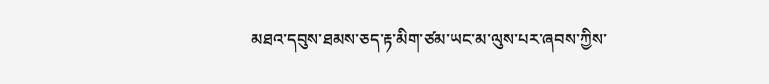མཐའ་དབུས་ཐམས་ཅད་རྟ་མིག་ཙམ་ཡང་མ་ལུས་པར་ཞབས་ཀྱིས་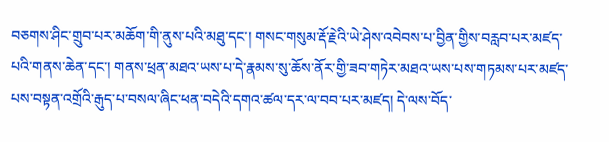བཅགས་ཤིང་གྲུབ་པར་མཆོག་གི་ནུས་པའི་མཐུ་དང་། གསང་གསུམ་རྡོ་རྗེའི་ཡེ་ཤེས་འབེབས་པ་བྱིན་གྱིས་བརླབ་པར་མཛད་པའི་གནས་ཆེན་དང་། གནས་ཕྲན་མཐའ་ཡས་པ་དེ་རྣམས་སུ་ཆོས་ནོར་གྱི་ཟབ་གཏེར་མཐའ་ཡས་པས་གཏམས་པར་མཛད་པས་བསྟན་འགྲོའི་རྒུད་པ་བསལ་ཞིང་ཕན་བདེའི་དགའ་ཚལ་དར་ལ་བབ་པར་མཛད། དེ་ལས་བོད་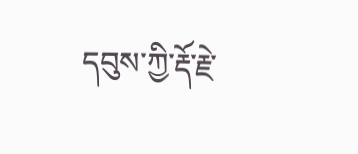དབུས་ཀྱི་རྡོ་རྗེ་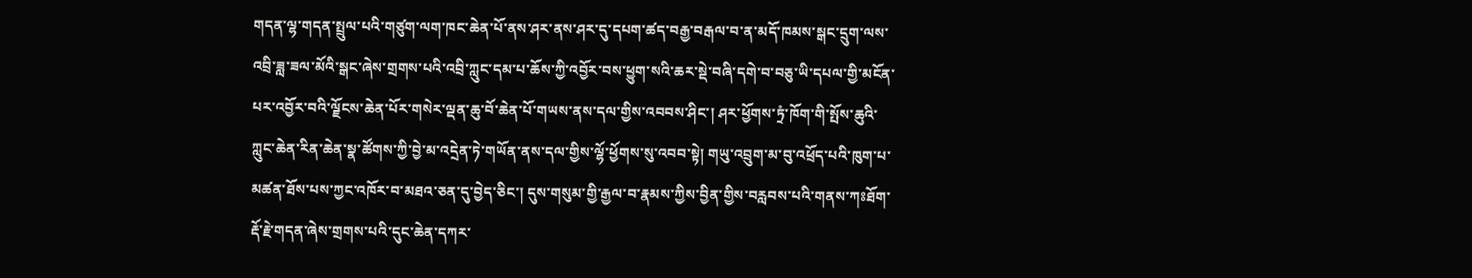གདན་ལྷ་གདན་སྤྲུལ་པའི་གཙུག་ལག་ཁང་ཆེན་པོ་ནས་ཤར་ནས་ཤར་དུ་དཔག་ཚད་བརྒྱ་བརྒལ་བ་ན་མདོ་ཁམས་སྒང་དྲུག་ལས་འབྲི་ཟླ་ཟལ་མོའི་སྒང་ཞེས་གྲགས་པའི་འབྲི་ཀླུང་དམ་པ་ཆོས་ཀྱི་འབྱོར་བས་ཕྱུག་སའི་ཆར་སྡེ་བཞི་དགེ་བ་བཅུ་ཡི་དཔལ་གྱི་མངོན་པར་འབྱོར་བའི་ལྗོངས་ཆེན་པོར་གསེར་ལྡན་ཆུ་བོ་ཆེན་པོ་གཡས་ནས་དལ་གྱིས་འབབས་ཤིང་། ཤར་ཕྱོགས་ཏྲཾ་ཁོག་གི་སྤོས་ཆུའི་ཀླུང་ཆེན་རིན་ཆེན་སྣ་ཚོགས་ཀྱི་བྱེ་མ་འདྲེན་ཏེ་གཡོན་ནས་དལ་གྱིས་ལྷོ་ཕྱོགས་སུ་འབབ་སྟེ། གཡུ་འབྲུག་མ་བུ་འཕྲོད་པའི་ཁུག་པ་མཚན་ཐོས་པས་ཀྱང་འཁོར་བ་མཐའ་ཅན་དུ་བྱེད་ཅིང་། དུས་གསུམ་གྱི་རྒྱལ་བ་རྣམས་ཀྱིས་བྱིན་གྱིས་བརླབས་པའི་གནས་ཀཿཐོག་རྡོ་རྗེ་གདན་ཞེས་གྲགས་པའི་དུང་ཆེན་དཀར་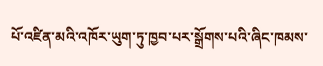པོ་འཛིན་མའི་འཁོར་ཡུག་ཏུ་ཁྱབ་པར་སྒྲོགས་པའི་ཞིང་ཁམས་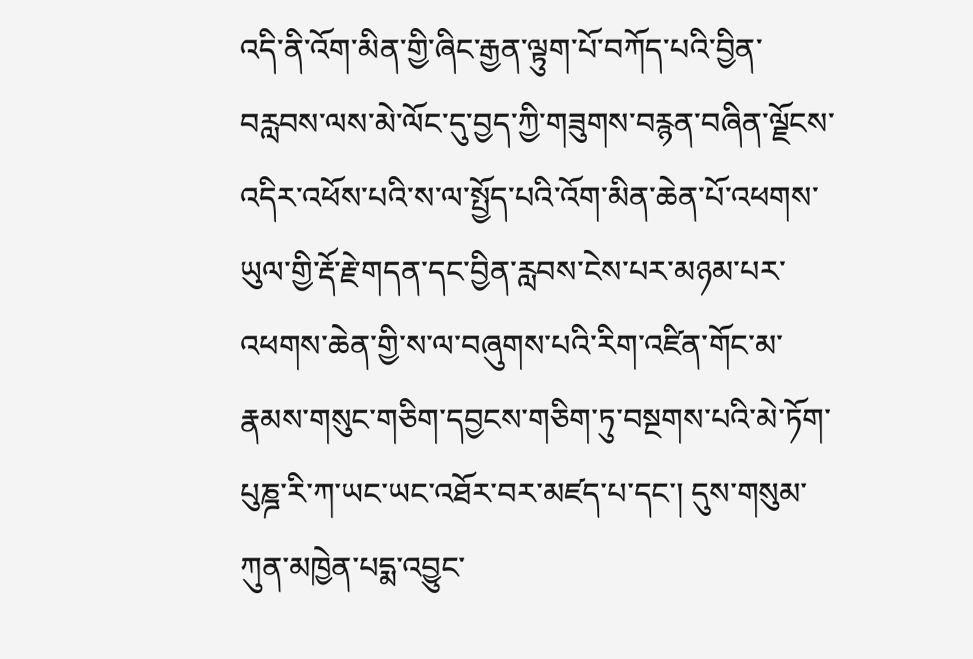འདི་ནི་འོག་མིན་གྱི་ཞིང་རྒྱན་ལྟུག་པོ་བཀོད་པའི་བྱིན་བརླབས་ལས་མེ་ལོང་དུ་བྱད་ཀྱི་གཟུགས་བརྙན་བཞིན་ལྗོངས་འདིར་འཕོས་པའི་ས་ལ་སྤྱོད་པའི་འོག་མིན་ཆེན་པོ་འཕགས་ཡུལ་གྱི་རྡོ་རྗེ་གདན་དང་བྱིན་རླབས་ངེས་པར་མཉམ་པར་འཕགས་ཆེན་གྱི་ས་ལ་བཞུགས་པའི་རིག་འཛིན་གོང་མ་རྣམས་གསུང་གཅིག་དབྱངས་གཅིག་ཏུ་བསྔགས་པའི་མེ་ཏོག་པུཎྜ་རི་ཀ་ཡང་ཡང་འཐོར་བར་མཛད་པ་དང་། དུས་གསུམ་ཀུན་མཁྱེན་པདྨ་འབྱུང་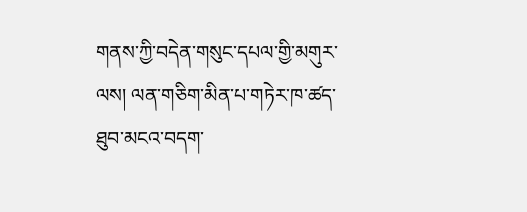གནས་ཀྱི་བདེན་གསུང་དཔལ་གྱི་མགུར་ལས། ལན་གཅིག་མིན་པ་གཏེར་ཁ་ཚད་ཐུབ་མངའ་བདག་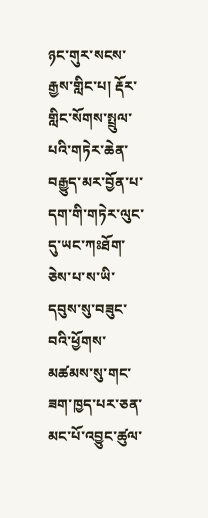ཉང་གུར་སངས་རྒྱས་གླིང་པ། རྡོར་གླིང་སོགས་སྤྲུལ་པའི་གཏེར་ཆེན་བརྒྱུད་མར་བྱོན་པ་དག་གི་གཏེར་ལུང་དུ་ཡང་ཀཿཐོག་ཅེས་པ་ས་ཡི་དབུས་སུ་བཟུང་བའི་ཕྱོགས་མཚམས་སུ་གང་ཟག་ཁྱད་པར་ཅན་མང་པོ་འབྱུང་ཚུལ་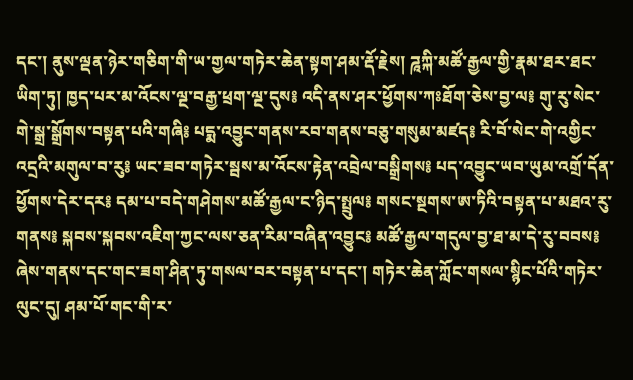དང་། ནུས་ལྡན་ཉེར་གཅིག་གི་ཡ་གྱལ་གཏེར་ཆེན་སྟག་ཤམ་རྡོ་རྗེས། ཌཱཀྐི་མཚོ་རྒྱལ་གྱི་རྣམ་ཐར་ཐང་ཡིག་ཏུ། ཁྱད་པར་མ་འོངས་ལྔ་བརྒྱ་ཕྲག་ལྔ་དུས༔ འདི་ནས་ཤར་ཕྱོགས་ཀཿཐོག་ཅེས་བྱ་ལ༔ གུ་རུ་སེང་གེ་སྒྲ་སྒྲོགས་བསྟན་པའི་གཞི༔ པདྨ་འབྱུང་གནས་རབ་གནས་བཅུ་གསུམ་མཛད༔ རི་བོ་སེང་གེ་འགྱིང་འདྲའི་མགུལ་བ་རུ༔ ཡང་ཟབ་གཏེར་སྦས་མ་འོངས་རྟེན་འབྲེལ་བསྒྲིགས༔ པད་འབྱུང་ཡབ་ཡུམ་འགྲོ་དོན་ཕྱོགས་དེར་དར༔ དམ་པ་བདེ་གཤེགས་མཚོ་རྒྱལ་ང་ཉིད་སྤྲུལ༔ གསང་སྔགས་ཨ་ཏིའི་བསྟན་པ་མཐའ་རུ་གནས༔ སྐབས་སྐབས་འཇིག་ཀྱང་ལས་ཅན་རིམ་བཞིན་འབྱུང༔ མཚོ་རྒྱལ་གདུལ་བྱ་ཐ་མ་དེ་རུ་བབས༔ ཞེས་གནས་དང་གང་ཟག་ཤིན་ཏུ་གསལ་བར་བསྟན་པ་དང་། གཏེར་ཆེན་ཀློང་གསལ་སྙིང་པོའི་གཏེར་ལུང་དུ། ཤམ་པོ་གང་གི་ར་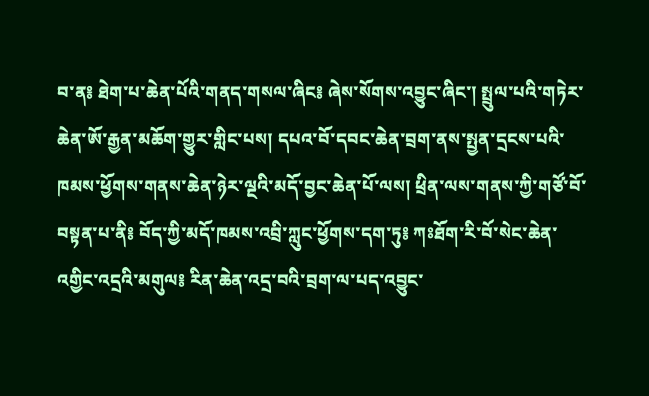བ་ན༔ ཐེག་པ་ཆེན་པོའི་གནད་གསལ་ཞིང༔ ཞེས་སོགས་འབྱུང་ཞིང་། སྤྲུལ་པའི་གཏེར་ཆེན་ཨོ་རྒྱན་མཆོག་གྱུར་གླིང་པས། དཔའ་བོ་དབང་ཆེན་བྲག་ནས་སྤྱན་དྲངས་པའི་ཁམས་ཕྱོགས་གནས་ཆེན་ཉེར་ལྔའི་མདོ་བྱང་ཆེན་པོ་ལས། ཕྲིན་ལས་གནས་ཀྱི་གཙོ་བོ་བསྟན་པ་ནི༔ བོད་ཀྱི་མདོ་ཁམས་འབྲི་ཀླུང་ཕྱོགས་དག་ཏུ༔ ཀཿཐོག་རི་བོ་སེང་ཆེན་འགྱིང་འདྲའི་མགུལ༔ རིན་ཆེན་འདྲ་བའི་བྲག་ལ་པད་འབྱུང་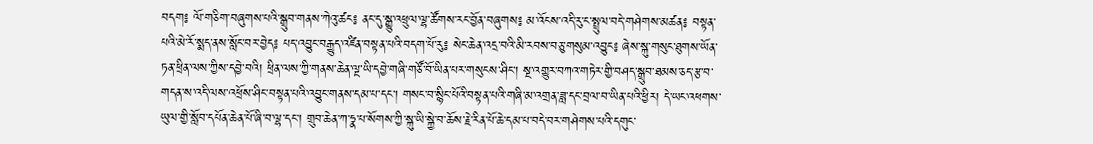བདག༔ ལོ་གཅིག་བཞུགས་པའི་སྒྲུབ་གནས་ཀེའུ་ཚང༔ ནང་དུ་སྒྱུ་འཕྲུལ་ལྷ་ཚོགས་རང་བྱོན་བཞུགས༔ མ་འོངས་འདི་རུ་ང་སྤྲུལ་བདེ་གཤེགས་མཚན༔ བསྟན་པའི་མེ་རོ་སྨད་ནས་སློང་བར་བྱེད༔ པད་འབྱུང་བརྒྱུད་འཛིན་བསྟན་པའི་བདག་པོ་རུ༔ སེང་ཆེན་འདྲ་བའི་མི་རབས་བཅུ་གསུམ་འབྱུང༔ ཞེས་སྐུ་གསུང་ཐུགས་ཡོན་ཏན་ཕྲིན་ལས་ཀྱིས་དབྱེ་བའི། ཕྲིན་ལས་ཀྱི་གནས་ཆེན་ལྔ་ཡི་དབྱེ་གཞི་གཙོ་བོ་ཡིན་པར་གསུངས་ཤིང་། སྔ་འགྱུར་བཀའ་གཏེར་གྱི་བཤད་སྒྲུབ་ཐམས་ཅད་རྩ་བ་གདན་ས་འདི་ལས་འཕྲོས་ཤིང་བསྟན་པའི་འབྱུང་གནས་དམ་པ་དང་། གསང་བ་སྙིང་པོའི་བསྟན་པའི་གཞི་མ་འགྲན་ཟླ་དང་བྲལ་བ་ཡིན་པའི་ཕྱིར། དེ་ཡང་འཕགས་ཡུལ་གྱི་སློབ་དཔོན་ཆེན་པོ་ཞི་བ་ལྷ་དང་། གྲུབ་ཆེན་ཀ་ཧྣ་པ་སོགས་ཀྱི་སྐུ་ཡི་སྐྱེ་བ་ཆོས་རྗེ་རིན་པོ་ཆེ་དམ་པ་བདེ་བར་གཤེགས་པའི་དགུང་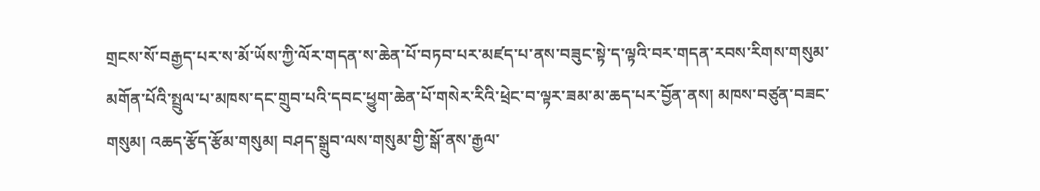གྲངས་སོ་བརྒྱད་པར་ས་མོ་ཡོས་ཀྱི་ལོར་གདན་ས་ཆེན་པོ་བཏབ་པར་མཛད་པ་ནས་བཟུང་སྟེ་ད་ལྟའི་བར་གདན་རབས་རིགས་གསུམ་མགོན་པོའི་སྤྲུལ་པ་མཁས་དང་གྲུབ་པའི་དབང་ཕྱུག་ཆེན་པོ་གསེར་རིའི་ཕྲེང་བ་ལྟར་ཟམ་མ་ཆད་པར་བྱོན་ནས། མཁས་བཙུན་བཟང་གསུམ། འཆད་རྩོད་རྩོམ་གསུམ། བཤད་སྒྲུབ་ལས་གསུམ་གྱི་སྒོ་ནས་རྒྱལ་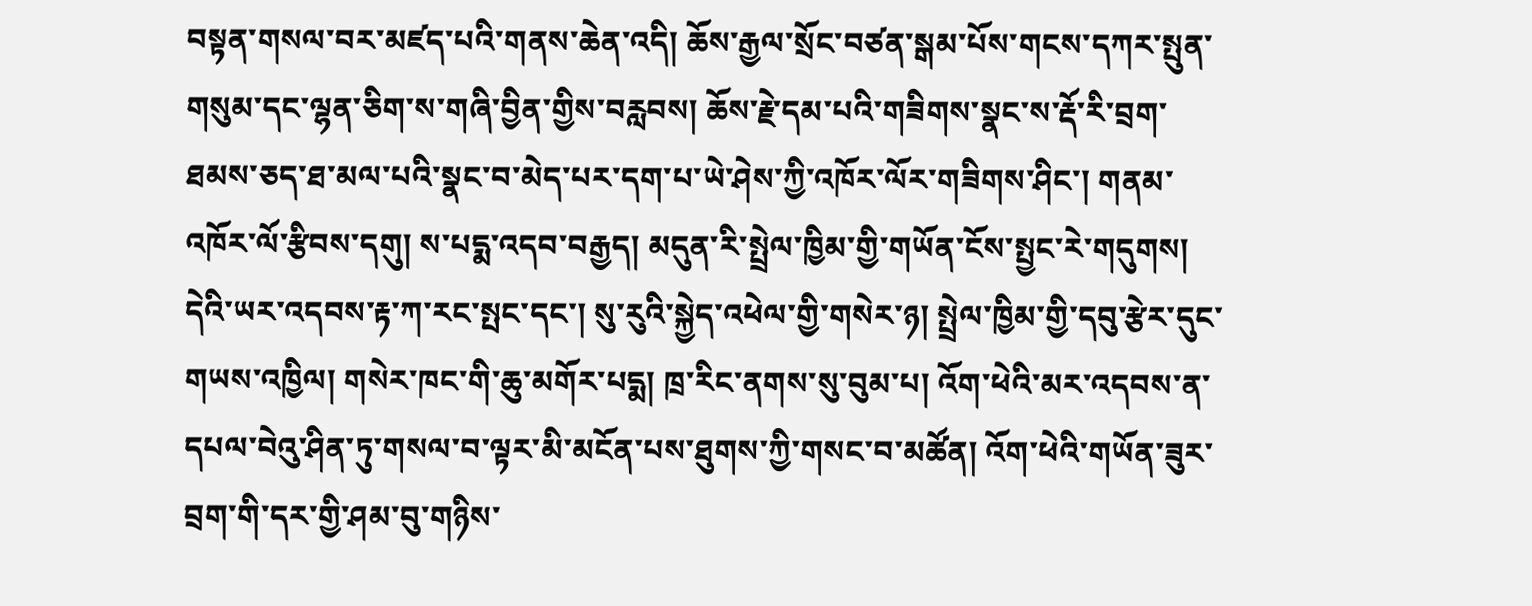བསྟན་གསལ་བར་མཛད་པའི་གནས་ཆེན་འདི། ཆོས་རྒྱལ་སྲོང་བཙན་སྒམ་པོས་གངས་དཀར་སྤུན་གསུམ་དང་ལྷན་ཅིག་ས་གཞི་བྱིན་གྱིས་བརླབས། ཆོས་རྗེ་དམ་པའི་གཟིགས་སྣང་ས་རྡོ་རི་བྲག་ཐམས་ཅད་ཐ་མལ་པའི་སྣང་བ་མེད་པར་དག་པ་ཡེ་ཤེས་ཀྱི་འཁོར་ལོར་གཟིགས་ཤིང་། གནམ་འཁོར་ལོ་རྩིབས་དགུ། ས་པདྨ་འདབ་བརྒྱད། མདུན་རི་སྤྲེལ་ཁྱིམ་གྱི་གཡོན་ངོས་སྤྱང་རེ་གདུགས། དེའི་ཡར་འདབས་རྟ་ཀ་རང་སྤང་དང་། སུ་རུའི་སྐྱེད་འཕེལ་གྱི་གསེར་ཉ། སྤྲེལ་ཁྱིམ་གྱི་དབུ་རྩེར་དུང་གཡས་འཁྱིལ། གསེར་ཁང་གི་ཆུ་མགོར་པདྨ། ཁྲ་རིང་ནགས་སུ་བུམ་པ། འོག་ཕེའི་མར་འདབས་ན་དཔལ་བེའུ་ཤིན་ཏུ་གསལ་བ་ལྟར་མི་མངོན་པས་ཐུགས་ཀྱི་གསང་བ་མཚོན། འོག་ཕེའི་གཡོན་ཟུར་བྲག་གི་དར་གྱི་ཤམ་བུ་གཉིས་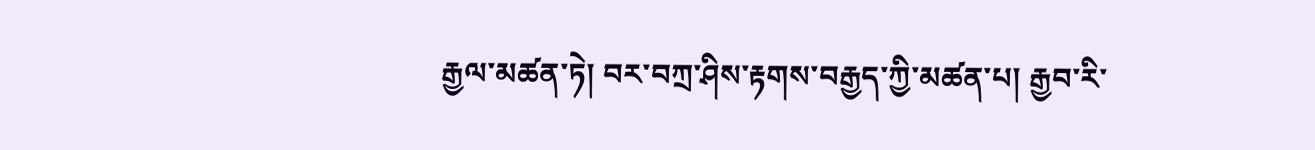རྒྱལ་མཚན་ཏེ། བར་བཀྲ་ཤིས་རྟགས་བརྒྱད་ཀྱི་མཚན་པ། རྒྱབ་རི་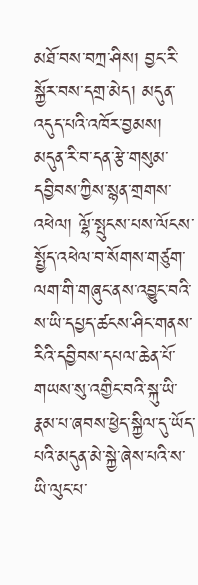མཐོ་བས་བཀྲ་ཤིས། བྱང་རི་སྐྱོར་བས་དགྲ་མེད། མདུན་འདུད་པའི་འཁོར་བྱམས། མདུན་རི་བ་དན་རྩེ་གསུམ་དབྱིབས་ཀྱིས་སྙན་གྲགས་འཕེལ། ལྷོ་སྤུངས་པས་ལོངས་སྤྱོད་འཕེལ་བ་སོགས་གཙུག་ལག་གི་གཞུང་ནས་འབྱུང་བའི་ས་ཡི་དཔྱད་ཚངས་ཤིང་གནས་རིའི་དབྱིབས་དཔལ་ཆེན་པོ་གཡས་སུ་འགྱིང་བའི་སྐུ་ཡི་རྣམ་པ་ཞབས་ཕྱེད་སྐྱིལ་དུ་ཡོད་པའི་མདུན་མེ་སྐྱེ་ཞེས་པའི་ས་ཡི་ལུང་པ་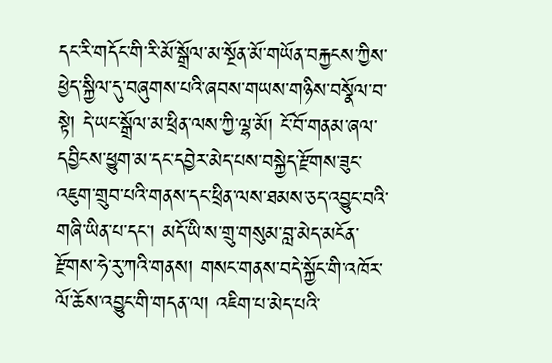དང་རི་གདོང་གི་རི་མོ་སྒྲོལ་མ་སྔོན་མོ་གཡོན་བརྐྱངས་ཀྱིས་ཕྱེད་སྐྱིལ་དུ་བཞུགས་པའི་ཞབས་གཡས་གཉིས་བསྣོལ་བ་སྟེ། དེ་ཡང་སྒྲོལ་མ་ཕྲིན་ལས་ཀྱི་ལྷ་མོ། ངོ་བོ་གནམ་ཞལ་དབྱིངས་ཕྱུག་མ་དང་དབྱེར་མེད་པས་བསྐྱེད་རྫོགས་ཟུང་འཇུག་གྲུབ་པའི་གནས་དང་ཕྲིན་ལས་ཐམས་ཅད་འབྱུང་བའི་གཞི་ཡིན་པ་དང་། མདོ་ཡི་ས་གྲུ་གསུམ་བླ་མེད་མངོན་རྫོགས་ཧེ་རུ་ཀའི་གནས། གསང་གནས་བདེ་སྐྱོང་གི་འཁོར་ལོ་ཆོས་འབྱུང་གི་གདན་ལ། འཇིག་པ་མེད་པའི་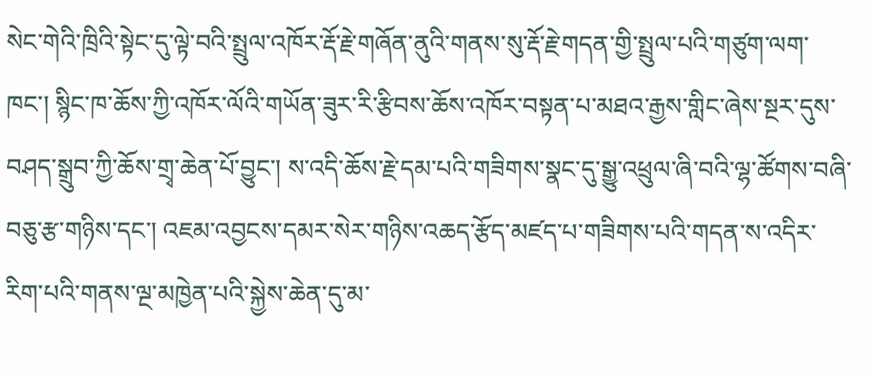སེང་གེའི་ཁྲིའི་སྟེང་དུ་ལྟེ་བའི་སྤྲུལ་འཁོར་རྡོ་རྗེ་གཞོན་ནུའི་གནས་སུ་རྡོ་རྗེ་གདན་གྱི་སྤྲུལ་པའི་གཙུག་ལག་ཁང་། སྙིང་ཁ་ཆོས་ཀྱི་འཁོར་ལོའི་གཡོན་ཟུར་རི་རྩིབས་ཆོས་འཁོར་བསྟན་པ་མཐའ་རྒྱས་གླིང་ཞེས་སྔར་དུས་བཤད་སྒྲུབ་ཀྱི་ཆོས་གྲྭ་ཆེན་པོ་བྱུང་། ས་འདི་ཆོས་རྗེ་དམ་པའི་གཟིགས་སྣང་དུ་སྒྱུ་འཕྲུལ་ཞི་བའི་ལྷ་ཚོགས་བཞི་བཅུ་རྩ་གཉིས་དང་། འཇམ་འབྱངས་དམར་སེར་གཉིས་འཆད་རྩོད་མཛད་པ་གཟིགས་པའི་གདན་ས་འདིར་རིག་པའི་གནས་ལྔ་མཁྱེན་པའི་སྐྱེས་ཆེན་དུ་མ་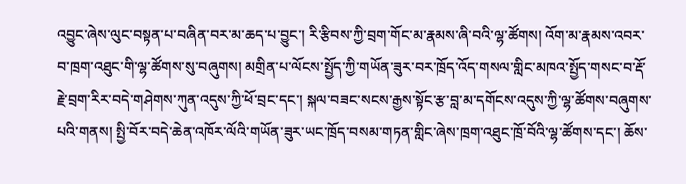འབྱུང་ཞེས་ལུང་བསྟན་པ་བཞིན་བར་མ་ཆད་པ་བྱུང་། རི་རྩིབས་ཀྱི་བྲག་གོང་མ་རྣམས་ཞི་བའི་ལྷ་ཚོགས། འོག་མ་རྣམས་འབར་བ་ཁྲག་འཐུང་གི་ལྷ་ཚོགས་སུ་བཞུགས། མགྲིན་པ་ལོངས་སྤྱོད་ཀྱི་གཡོན་ཟུར་བར་ཁྲོད་འོད་གསལ་གླིང་མཁའ་སྤྱོད་གསང་བ་རྡོ་རྗེ་བྲག་རིར་བདེ་གཤེགས་ཀུན་འདུས་ཀྱི་ཕོ་བྲང་དང་། སྐལ་བཟང་སངས་རྒྱས་སྟོང་རྩ་བླ་མ་དགོངས་འདུས་ཀྱི་ལྷ་ཚོགས་བཞུགས་པའི་གནས། སྤྱི་བོར་བདེ་ཆེན་འཁོར་ལོའི་གཡོན་ཟུར་ཡང་ཁྲོད་བསམ་གཏན་གླིང་ཞེས་ཁྲག་འཐུང་ཁྲོ་བོའི་ལྷ་ཚོགས་དང་། ཆོས་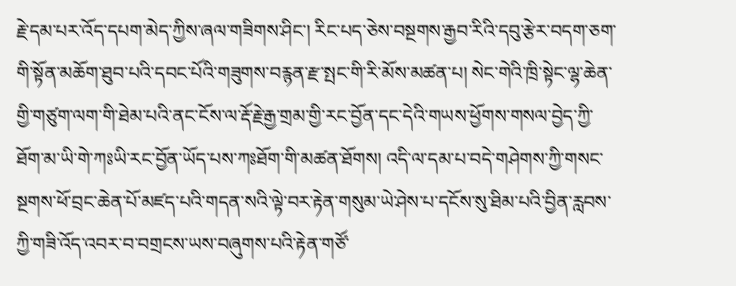རྗེ་དམ་པར་འོད་དཔག་མེད་ཀྱིས་ཞལ་གཟིགས་ཤིང་། རིང་པད་ཅེས་བསྔགས་རྒྱབ་རིའི་དབུ་རྩེར་བདག་ཅག་གི་སྟོན་མཆོག་ཐུབ་པའི་དབང་པོའི་གཟུགས་བརྙན་རྫ་སྤང་གི་རི་མོས་མཚན་པ། སེང་གེའི་ཁྲི་སྟེང་ལྷ་ཆེན་གྱི་གཙུག་ལག་གི་ཐེམ་པའི་ནང་ངོས་ལ་རྡོ་རྗེ་རྒྱ་གྲམ་གྱི་རང་བྱོན་དང་དེའི་གཡས་ཕྱོགས་གསལ་བྱེད་ཀྱི་ཐོག་མ་ཡི་གེ་ཀཿཡི་རང་བྱོན་ཡོད་པས་ཀཿཐོག་གི་མཚན་ཐོགས། འདི་ལ་དམ་པ་བདེ་གཤེགས་ཀྱི་གསང་སྔགས་ཕོ་བྲང་ཆེན་པོ་མཛད་པའི་གདན་སའི་ལྟེ་བར་རྟེན་གསུམ་ཡེ་ཤེས་པ་དངོས་སུ་ཐིམ་པའི་བྱིན་རླབས་ཀྱི་གཟི་འོད་འབར་བ་བགྲངས་ཡས་བཞུགས་པའི་རྟེན་གཙོ་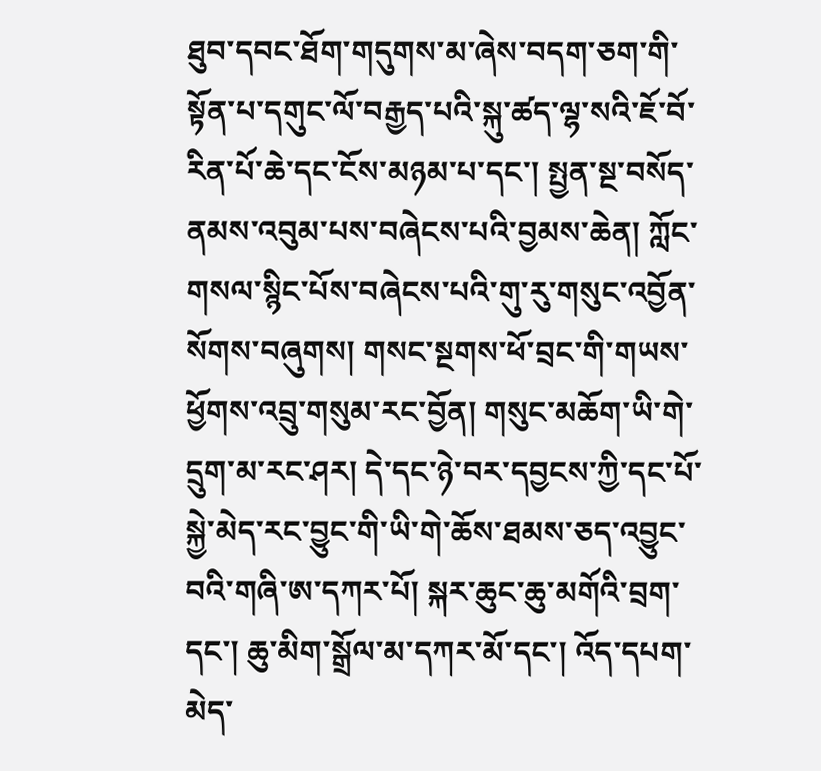ཐུབ་དབང་ཐོག་གདུགས་མ་ཞེས་བདག་ཅག་གི་སྟོན་པ་དགུང་ལོ་བརྒྱད་པའི་སྐུ་ཚད་ལྷ་སའི་ཇོ་བོ་རིན་པོ་ཆེ་དང་ངོས་མཉམ་པ་དང་། སྤྱན་སྔ་བསོད་ནམས་འབུམ་པས་བཞེངས་པའི་བྱམས་ཆེན། ཀློང་གསལ་སྙིང་པོས་བཞེངས་པའི་གུ་རུ་གསུང་འབྱོན་སོགས་བཞུགས། གསང་སྔགས་ཕོ་བྲང་གི་གཡས་ཕྱོགས་འབྲུ་གསུམ་རང་བྱོན། གསུང་མཆོག་ཡི་གེ་དྲུག་མ་རང་ཤར། དེ་དང་ཉེ་བར་དབྱངས་ཀྱི་དང་པོ་སྐྱེ་མེད་རང་བྱུང་གི་ཡི་གེ་ཆོས་ཐམས་ཅད་འབྱུང་བའི་གཞི་ཨ་དཀར་པོ། སྐར་ཆུང་ཆུ་མགོའི་བྲག་དང་། ཆུ་མིག་སྒྲོལ་མ་དཀར་མོ་དང་། འོད་དཔག་མེད་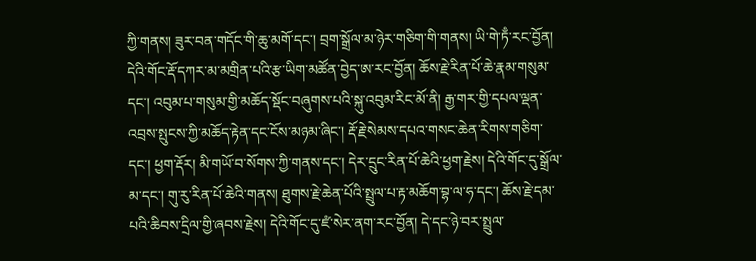ཀྱི་གནས། ཟུར་བན་གདོང་གི་ཆུ་མགོ་དང་། བྲག་སྒྲོལ་མ་ཉེར་གཅིག་གི་གནས། ཡི་གེ་ཏྃ་རང་བྱོན། དེའི་གོང་རྡོ་དཀར་མ་མགྲིན་པའི་རྩ་ཡིག་མཚོན་བྱེད་ཨ་རང་བྱོན། ཆོས་རྗེ་རིན་པོ་ཆེ་རྣམ་གསུམ་དང་། འབུམ་པ་གསུམ་གྱི་མཆོད་སྡོང་བཞུགས་པའི་སྐུ་འབུམ་རིང་མོ་ནི། རྒྱ་གར་གྱི་དཔལ་ལྡན་འབྲས་སྤུངས་ཀྱི་མཆོད་རྟེན་དང་ངོས་མཉམ་ཞིང་། རྡོ་རྗེ་སེམས་དཔའ་གསང་ཆེན་རིགས་གཅིག་དང་། ཕྱག་རྡོར། མི་གཡོ་བ་སོགས་ཀྱི་གནས་དང་། དེར་དྲུང་རིན་པོ་ཆེའི་ཕྱག་རྗེས། དེའི་གོང་དུ་སྒྲོལ་མ་དང་། གུ་རུ་རིན་པོ་ཆེའི་གནས། ཐུགས་རྗེ་ཆེན་པོའི་སྤྲུལ་པ་རྟ་མཆོག་བྷ་ལ་ཧ་དང་། ཆོས་རྗེ་དམ་པའི་ཆིབས་དྲིལ་གྱི་ཞབས་རྗེས། དེའི་གོང་དུ་ཛཾ་སེར་ནག་རང་བྱོན། དེ་དང་ཉེ་བར་སྤྲུལ་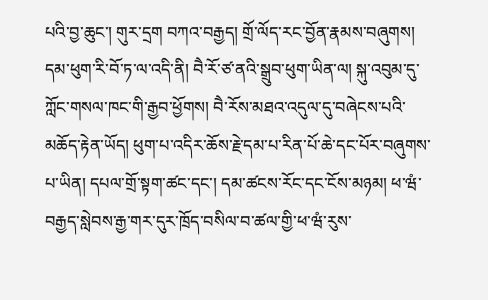པའི་བྱ་ཆུང་། གུར་དྲག བཀའ་བརྒྱད། གྲོ་ལོད་རང་བྱོན་རྣམས་བཞུགས། དམ་ཕུག་རི་བོ་ཏ་ལ་འདི་ནི། བཻ་རོ་ཙ་ནའི་སྒྲུབ་ཕུག་ཡིན་ལ། སྐུ་འབུམ་དུ་ཀློང་གསལ་ཁང་གི་རྒྱབ་ཕྱོགས། བཻ་རོས་མཐའ་འདུལ་དུ་བཞེངས་པའི་མཆོད་རྟེན་ཡོད། ཕུག་པ་འདིར་ཆོས་རྗེ་དམ་པ་རིན་པོ་ཆེ་དང་པོར་བཞུགས་པ་ཡིན། དཔལ་གྲོ་སྟག་ཚང་དང་། དམ་ཚངས་རོང་དང་ངོས་མཉམ། ཕ་ཝཾ་བརྒྱད་སླེབས་རྒྱ་གར་དུར་ཁྲོད་བསིལ་བ་ཚལ་གྱི་ཕ་ཝཾ་རུས་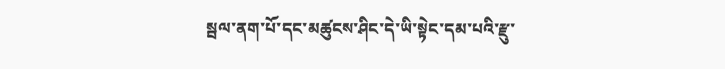སྦལ་ནག་པོ་དང་མཚུངས་ཤིང་དེ་ཡི་སྟེང་དམ་པའི་རྫུ་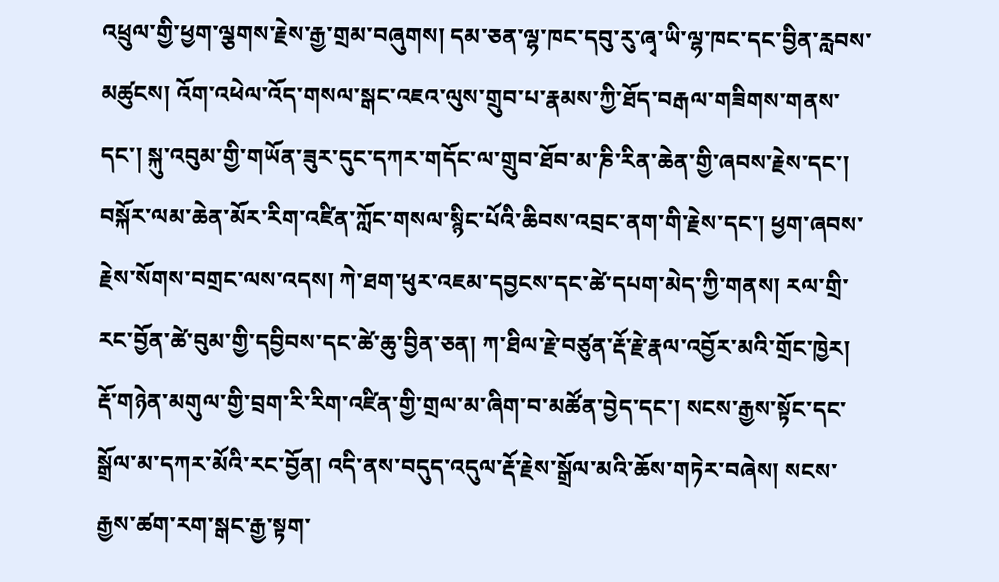འཕྲུལ་གྱི་ཕྱག་ལྕགས་རྗེས་རྒྱ་གྲམ་བཞུགས། དམ་ཅན་ལྷ་ཁང་དབུ་རུ་ཞྭ་ཡི་ལྷ་ཁང་དང་བྱིན་རླབས་མཚུངས། འོག་འཕེལ་འོད་གསལ་སྒང་འཇའ་ལུས་གྲུབ་པ་རྣམས་ཀྱི་ཐོད་བརྒལ་གཟིགས་གནས་དང་། སྐུ་འབུམ་གྱི་གཡོན་ཟུར་དུང་དཀར་གདོང་ལ་གྲུབ་ཐོབ་མ་ཎི་རིན་ཆེན་གྱི་ཞབས་རྗེས་དང་། བསྐོར་ལམ་ཆེན་མོར་རིག་འཛིན་ཀློང་གསལ་སྙིང་པོའི་ཆིབས་འབྲང་ནག་གི་རྗེས་དང་། ཕྱག་ཞབས་རྗེས་སོགས་བགྲང་ལས་འདས། ཀེ་ཐག་ཕུར་འཇམ་དབྱངས་དང་ཚེ་དཔག་མེད་ཀྱི་གནས། རལ་གྲི་རང་བྱོན་ཚེ་བུམ་གྱི་དབྱིབས་དང་ཚེ་ཆུ་བྱིན་ཅན། ཀ་ཐིལ་རྗེ་བཙུན་རྡོ་རྗེ་རྣལ་འབྱོར་མའི་གྲོང་ཁྱེར། རྡོ་གཉེན་མགུལ་གྱི་བྲག་རི་རིག་འཛིན་གྱི་གྲལ་མ་ཞིག་བ་མཚོན་བྱེད་དང་། སངས་རྒྱས་སྟོང་དང་སྒྲོལ་མ་དཀར་མོའི་རང་བྱོན། འདི་ནས་བདུད་འདུལ་རྡོ་རྗེས་སྒྲོལ་མའི་ཆོས་གཏེར་བཞེས། སངས་རྒྱས་ཚག་རག་སྒང་རྒྱ་སྟག་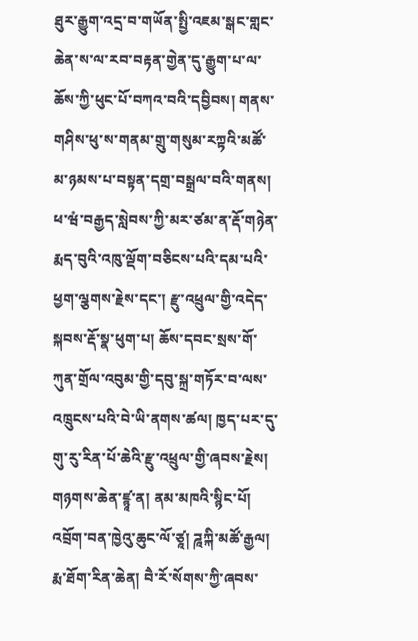ཐུར་རྒྱུག་འདྲ་བ་གཡོན་སྤྱི་འཇམ་སྒང་གླང་ཆེན་ས་ལ་རབ་བརྟན་གྱེན་དུ་རྒྱུག་པ་ལ་ཆོས་ཀྱི་ཕུང་པོ་བཀའ་བའི་དབྱིབས། གནས་གཤིས་ཕུ་ས་གནམ་གྲུ་གསུམ་རཀྟའི་མཚོ་མ་ཉམས་པ་བསྟན་དགྲ་བསྒྲལ་བའི་གནས། ཕ་ཝཾ་བརྒྱད་སླེབས་ཀྱི་མར་ཙམ་ན་རྡོ་གཉེན་རྨད་བུའི་འཁུ་ལྡོག་བཅིངས་པའི་དམ་པའི་ཕྱག་ལྕགས་རྗེས་དང་། རྫུ་འཕྲུལ་གྱི་འདེད་སྐབས་རྡོ་སྣ་ཕུག་པ། ཆོས་དབང་སྲས་གོ་ཀུན་གྲོལ་འབུམ་གྱི་དབུ་སྐྲ་གཏོར་བ་ལས་འཁྲུངས་པའི་བེ་ཡི་ནགས་ཚལ། ཁྱད་པར་དུ་གུ་རུ་རིན་པོ་ཆེའི་རྫུ་འཕྲུལ་གྱི་ཞབས་རྗེས། གཉགས་ཆེན་ཛྙཱ་ན། ནམ་མཁའི་སྙིང་པོ། འབྲོག་བན་ཁྱེའུ་ཆུང་ལོ་ཙཱ། ཌཱཀྐི་མཚོ་རྒྱལ། རྨ་ཐོག་རིན་ཆེན། བཻ་རོ་སོགས་ཀྱི་ཞབས་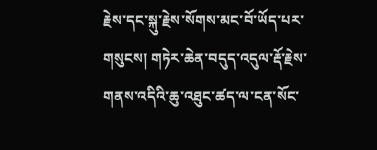རྗེས་དང་སྐུ་རྗེས་སོགས་མང་བོ་ཡོད་པར་གསུངས། གཏེར་ཆེན་བདུད་འདུལ་རྡོ་རྗེས་གནས་འདིའི་ཆུ་འཐུང་ཚད་ལ་ངན་སོང་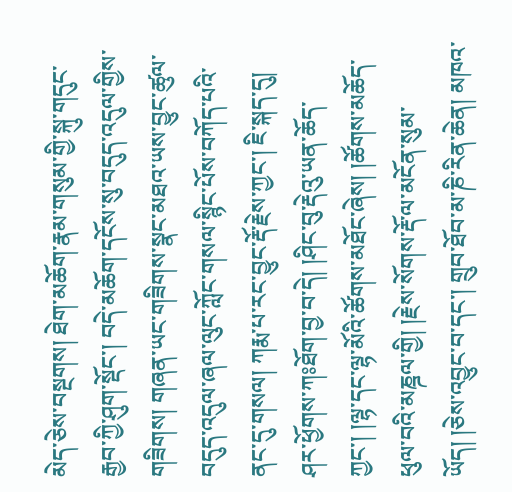མེད་ཅེས་བསྔགས། ཐེག་མཆོག་རྣམ་གསུམ་གྱི་སྐུ་གདུང་རྒྱབ་ཀྱི་ཤུག་སྡོང་། བདེ་མཆོག་དངོས་སུ་བདུད་འདུལ་གྱིས་གཟིགས། གཞན་ཡང་གཟིགས་སྣང་མཐའ་ཡས་བྱུང་ཚུལ་བདུད་འདུལ་ཞལ་ལུང་ཀློང་གསལ་སྙིང་པོས་བཀོད་པའི་ནང་དུ་གསལ། ཀརྨ་པ་རང་བྱུང་རྡོ་རྗེས་ཀྱང་། ཇི་སྐད་དུ། ཤར་ཕྱོགས་ཀཿཐོག་བྱ་བ་དེ། །ཤིང་བུ་རྡེའུ་ཡན་ཆོད་ཀྱང་། །ལྷ་དང་ལྷ་མོའི་ཚོགས་མཐོང་ཞེས། །ཚོགས་མཆོད་ཕུལ་བའི་མཎྜལ་གྱི། །རྗེས་སོགས་རྡོ་ལ་མངོན་སུམ་ཡོད། །ཅེས་འབྱུང་བ་དང་། གྲུབ་ཐོབ་མ་ཎི་རིན་ཆེན། མཁའ་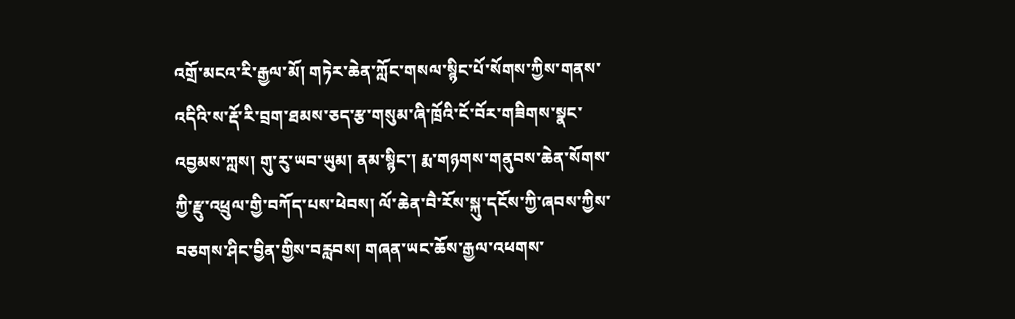འགྲོ་མངའ་རི་རྒྱལ་མོ། གཏེར་ཆེན་ཀློང་གསལ་སྙིང་པོ་སོགས་ཀྱིས་གནས་འདིའི་ས་རྡོ་རི་བྲག་ཐམས་ཅད་རྩ་གསུམ་ཞི་ཁྲོའི་ངོ་བོར་གཟིགས་སྣང་འབྱམས་ཀླས། གུ་རུ་ཡབ་ཡུམ། ནམ་སྙིང་། རྨ་གཉགས་གནུབས་ཆེན་སོགས་ཀྱི་རྫུ་འཕྲུལ་གྱི་བཀོད་པས་ཕེབས། ལོ་ཆེན་བཻ་རོས་སྐུ་དངོས་ཀྱི་ཞབས་ཀྱིས་བཅགས་ཤིང་བྱིན་གྱིས་བརླབས། གཞན་ཡང་ཆོས་རྒྱལ་འཕགས་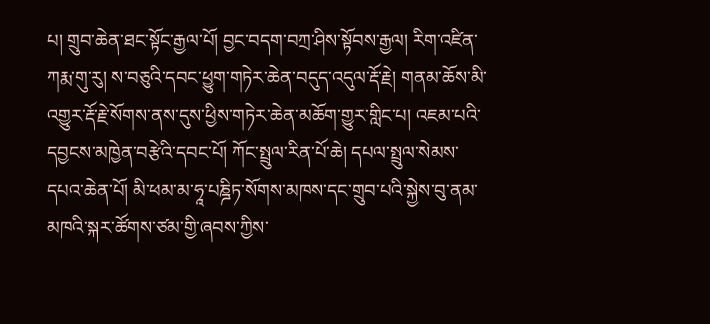པ། གྲུབ་ཆེན་ཐང་སྟོང་རྒྱལ་པོ། བྱང་བདག་བཀྲ་ཤིས་སྟོབས་རྒྱལ། རིག་འཛིན་ཀརྨ་གུ་རུ། ས་བཅུའི་དབང་ཕྱུག་གཏེར་ཆེན་བདུད་འདུལ་རྡོ་རྗེ། གནམ་ཆོས་མི་འགྱུར་རྡོ་རྗེ་སོགས་ནས་དུས་ཕྱིས་གཏེར་ཆེན་མཆོག་གྱུར་གླིང་པ། འཇམ་པའི་དབྱངས་མཁྱེན་བརྩེའི་དབང་པོ། ཀོང་སྤྲུལ་རིན་པོ་ཆེ། དཔལ་སྤྲུལ་སེམས་དཔའ་ཆེན་པོ། མི་ཕམ་མ་ཧཱ་པཎྜིཏ་སོགས་མཁས་དང་གྲུབ་པའི་སྐྱེས་བུ་ནམ་མཁའི་སྐར་ཚོགས་ཙམ་གྱི་ཞབས་ཀྱིས་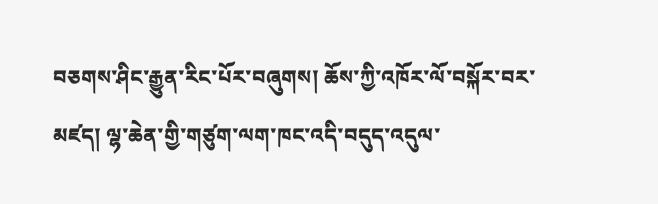བཅགས་ཤིང་རྒྱུན་རིང་པོར་བཞུགས། ཆོས་ཀྱི་འཁོར་ལོ་བསྐོར་བར་མཛད། ལྷ་ཆེན་གྱི་གཙུག་ལག་ཁང་འདི་བདུད་འདུལ་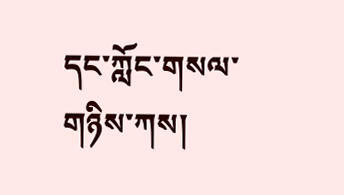དང་ཀློང་གསལ་གཉིས་ཀས།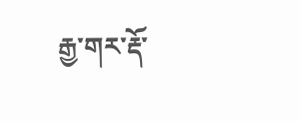རྒྱ་གར་རྡོ་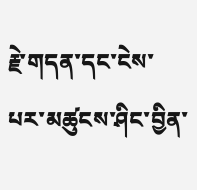རྗེ་གདན་དང་ངེས་པར་མཚུངས་ཤིང་བྱིན་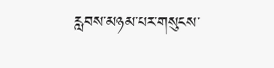རླབས་མཉམ་པར་གསུངས་